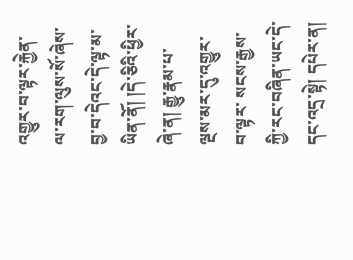འགྱུར་བ་ལྟར་རྐྱེན་ལ་རག་ལུས་སོ་ཞེས་བྱ་བ་དེའང་དེ་ལྟ་མ་ཡིན་ནོ། །དེ་ཅིའི་ཕྱིར་ཞེ་ན། རྒྱུ་རྣམ་པ་ལྔས་མར་དུ་འགྱུར་བ་ལྟར་ སངས་རྒྱས་ཀྱི་རང་བཞིན་ཡང་དེ་དང་འདྲ་སྟེ། དཔེར་ན།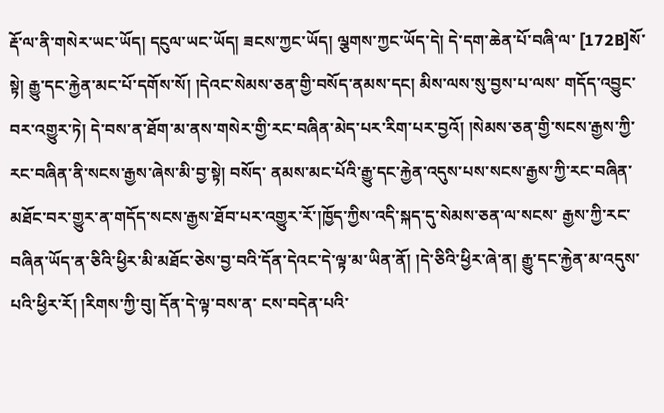རྡོ་ལ་ནི་གསེར་ཡང་ཡོད། དངུལ་ཡང་ཡོད། ཟངས་ཀྱང་ཡོད། ལྕགས་ཀྱང་ཡོད་དེ། དེ་དག་ཆེན་པོ་བཞི་ལ་ [172B]སོ་སྟེ། རྒྱུ་དང་རྐྱེན་མང་པོ་དགོས་སོ། །དེའང་སེམས་ཅན་གྱི་བསོད་ནམས་དང། མིས་ལས་སུ་བྱས་པ་ལས་ གདོད་འབྱུང་བར་འགྱུར་ཏེ། དེ་བས་ན་ཐོག་མ་ནས་གསེར་གྱི་རང་བཞིན་མེད་པར་རིག་པར་བྱའོ། །སེམས་ཅན་གྱི་སངས་རྒྱས་ཀྱི་རང་བཞིན་ནི་སངས་རྒྱས་ཞེས་མི་བྱ་སྟེ། བསོད་ ནམས་མང་པོའི་རྒྱུ་དང་རྐྱེན་འདུས་པས་སངས་རྒྱས་ཀྱི་རང་བཞིན་མཐོང་བར་གྱུར་ན་གདོད་སངས་རྒྱས་ཐོབ་པར་འགྱུར་རོ་།ཁྱོད་ཀྱིས་འདི་སྐད་དུ་སེམས་ཅན་ལ་སངས་ རྒྱས་ཀྱི་རང་བཞིན་ཡོད་ན་ཅིའི་ཕྱིར་མི་མཐོང་ཅེས་བྱ་བའི་དོན་དེའང་དེ་ལྟ་མ་ཡིན་ནོ། །དེ་ཅིའི་ཕྱིར་ཞེ་ན། རྒྱུ་དང་རྐྱེན་མ་འདུས་པའི་ཕྱིར་རོ། །རིགས་ཀྱི་བུ། དོན་དེ་ལྟ་བས་ན་ ངས་བདེན་པའི་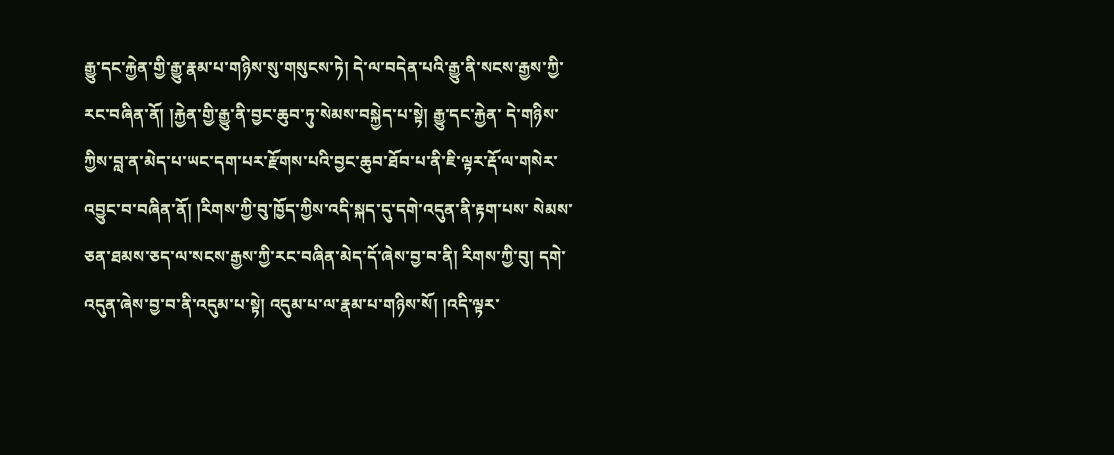རྒྱུ་དང་རྐྱེན་གྱི་རྒྱུ་རྣམ་པ་གཉིས་སུ་གསུངས་ཏེ། དེ་ལ་བདེན་པའི་རྒྱུ་ནི་སངས་རྒྱས་ཀྱི་རང་བཞིན་ནོ། །རྐྱེན་གྱི་རྒྱུ་ནི་བྱང་ཆུབ་ཏུ་སེམས་བསྐྱེད་པ་སྟེ། རྒྱུ་དང་རྐྱེན་ དེ་གཉིས་ཀྱིས་བླ་ན་མེད་པ་ཡང་དག་པར་རྫོགས་པའི་བྱང་ཆུབ་ཐོབ་པ་ནི་ཇི་ལྟར་རྡོ་ལ་གསེར་འབྱུང་བ་བཞིན་ནོ། །རིགས་ཀྱི་བུ་ཁྱོད་ཀྱིས་འདི་སྐད་དུ་དགེ་འདུན་ནི་རྟག་པས་ སེམས་ཅན་ཐམས་ཅད་ལ་སངས་རྒྱས་ཀྱི་རང་བཞིན་མེད་དོ་ཞེས་བྱ་བ་ནི། རིགས་ཀྱི་བུ། དགེ་འདུན་ཞེས་བྱ་བ་ནི་འདུམ་པ་སྟེ། འདུམ་པ་ལ་རྣམ་པ་གཉིས་སོ། །འདི་ལྟར་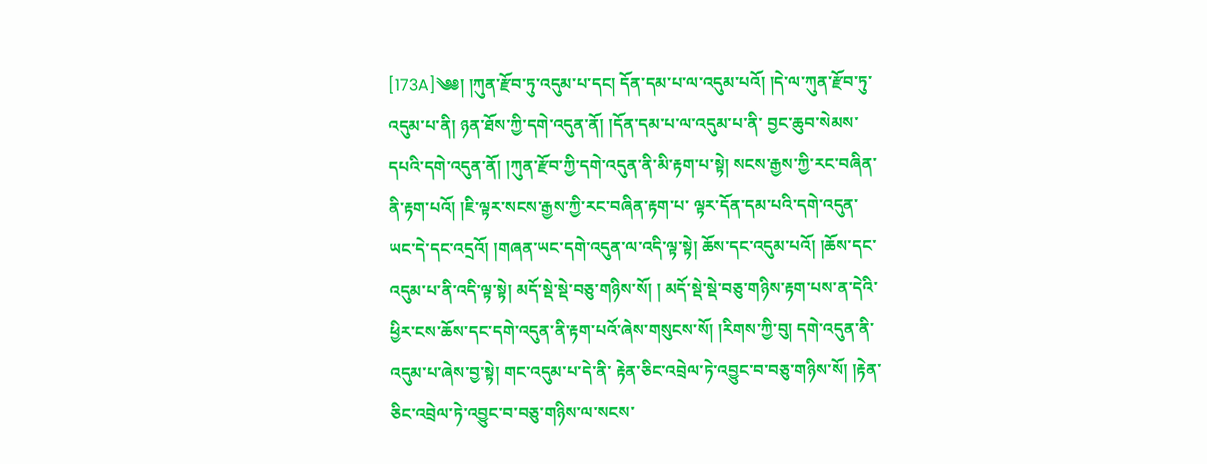[173A]༄༅། །ཀུན་རྫོབ་ཏུ་འདུམ་པ་དང། དོན་དམ་པ་ལ་འདུམ་པའོ། །དེ་ལ་ཀུན་རྫོབ་ཏུ་འདུམ་པ་ནི། ཉན་ཐོས་ཀྱི་དགེ་འདུན་ནོ། །དོན་དམ་པ་ལ་འདུམ་པ་ནི་ བྱང་ཆུབ་སེམས་དཔའི་དགེ་འདུན་ནོ། །ཀུན་རྫོབ་ཀྱི་དགེ་འདུན་ནི་མི་རྟག་པ་སྟེ། སངས་རྒྱས་ཀྱི་རང་བཞིན་ནི་རྟག་པའོ། །ཇི་ལྟར་སངས་རྒྱས་ཀྱི་རང་བཞིན་རྟག་པ་ ལྟར་དོན་དམ་པའི་དགེ་འདུན་ཡང་དེ་དང་འདྲའོ། །གཞན་ཡང་དགེ་འདུན་ལ་འདི་ལྟ་སྟེ། ཆོས་དང་འདུམ་པའོ། །ཆོས་དང་འདུམ་པ་ནི་འདི་ལྟ་སྟེ། མདོ་སྡེ་སྡེ་བཅུ་གཉིས་སོ། ། མདོ་སྡེ་སྡེ་བཅུ་གཉིས་རྟག་པས་ན་དེའི་ཕྱིར་ངས་ཆོས་དང་དགེ་འདུན་ནི་རྟག་པའོ་ཞེས་གསུངས་སོ། །རིགས་ཀྱི་བུ། དགེ་འདུན་ནི་འདུམ་པ་ཞེས་བྱ་སྟེ། གང་འདུམ་པ་དེ་ནི་ རྟེན་ཅིང་འབྲེལ་ཏེ་འབྱུང་བ་བཅུ་གཉིས་སོ། །རྟེན་ཅིང་འབྲེལ་ཏེ་འབྱུང་བ་བཅུ་གཉིས་ལ་སངས་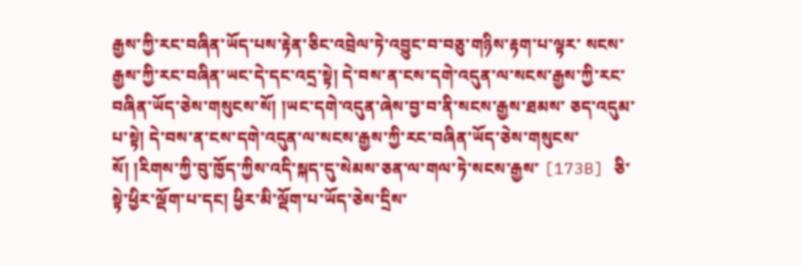རྒྱས་ཀྱི་རང་བཞིན་ཡོད་པས་རྟེན་ཅིང་འབྲེལ་ཏེ་འབྱུང་བ་བཅུ་གཉིས་རྟག་པ་ལྟར་ སངས་རྒྱས་ཀྱི་རང་བཞིན་ཡང་དེ་དང་འདྲ་སྟེ། དེ་བས་ན་ངས་དགེ་འདུན་ལ་སངས་རྒྱས་ཀྱི་རང་བཞིན་ཡོད་ཅེས་གསུངས་སོ། །ཡང་དགེ་འདུན་ཞེས་བྱ་བ་ནི་སངས་རྒྱས་ཐམས་ ཅད་འདུམ་པ་སྟེ། དེ་བས་ན་ངས་དགེ་འདུན་ལ་སངས་རྒྱས་ཀྱི་རང་བཞིན་ཡོད་ཅེས་གསུངས་སོ། །རིགས་ཀྱི་བུ་ཁྱོད་ཀྱིས་འདི་སྐད་དུ་སེམས་ཅན་ལ་གལ་ཏེ་སངས་རྒྱས་ [173B] ཅི་སྟེ་ཕྱིར་ལྡོག་པ་དང། ཕྱིར་མི་ལྡོག་པ་ཡོད་ཅེས་དྲིས་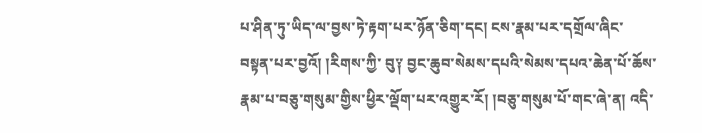པ་ཤིན་ཏུ་ཡིད་ལ་བྱས་ཏེ་རྟག་པར་ཉོན་ཅིག་དང། ངས་རྣམ་པར་དགྲོལ་ཞིང་བསྟན་པར་བྱའོ། །རིགས་ཀྱི་ བུ༑ བྱང་ཆུབ་སེམས་དཔའི་སེམས་དཔའ་ཆེན་པོ་ཆོས་རྣམ་པ་བཅུ་གསུམ་གྱིས་ཕྱིར་ལྡོག་པར་འགྱུར་རོ། །བཅུ་གསུམ་པོ་གང་ཞེ་ན། འདི་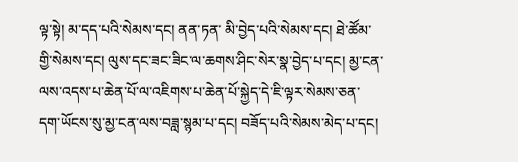ལྟ་སྟེ། མ་དད་པའི་སེམས་དང། ནན་ཏན་ མི་བྱེད་པའི་སེམས་དང། ཐེ་ཚོམ་གྱི་སེམས་དང། ལུས་དང་ཟང་ཟིང་ལ་ཆགས་ཤིང་སེར་སྣ་བྱེད་པ་དང། མྱ་ངན་ལས་འདས་པ་ཆེན་པོ་ལ་འཇིགས་པ་ཆེན་པོ་སྐྱེད་དེ་ཇི་ལྟར་སེམས་ཅན་ དག་ཡོངས་སུ་མྱ་ངན་ལས་བཟླ་སྙམ་པ་དང། བཟོད་པའི་སེམས་མེད་པ་དང།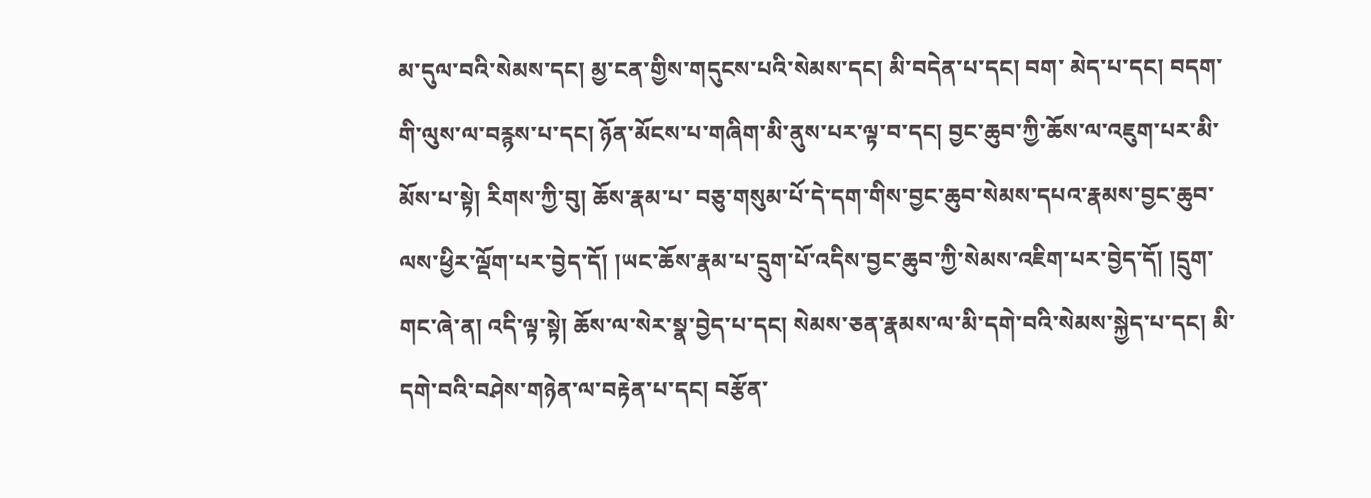མ་དུལ་བའི་སེམས་དང། མྱ་ངན་གྱིས་གདུངས་པའི་སེམས་དང། མི་བདེན་པ་དང། བག་ མེད་པ་དང། བདག་གི་ལུས་ལ་བརྙས་པ་དང། ཉོན་མོངས་པ་གཞིག་མི་ནུས་པར་ལྟ་བ་དང། བྱང་ཆུབ་ཀྱི་ཆོས་ལ་འཇུག་པར་མི་མོས་པ་སྟེ། རིགས་ཀྱི་བུ། ཆོས་རྣམ་པ་ བཅུ་གསུམ་པོ་དེ་དག་གིས་བྱང་ཆུབ་སེམས་དཔའ་རྣམས་བྱང་ཆུབ་ལས་ཕྱིར་ལྡོག་པར་བྱེད་དོ། །ཡང་ཆོས་རྣམ་པ་དྲུག་པོ་འདིས་བྱང་ཆུབ་ཀྱི་སེམས་འཇིག་པར་བྱེད་དོ། །དྲུག་ གང་ཞེ་ན། འདི་ལྟ་སྟེ། ཆོས་ལ་སེར་སྣ་བྱེད་པ་དང། སེམས་ཅན་རྣམས་ལ་མི་དགེ་བའི་སེམས་སྐྱེད་པ་དང། མི་དགེ་བའི་བཤེས་གཉེན་ལ་བརྟེན་པ་དང། བརྩོན་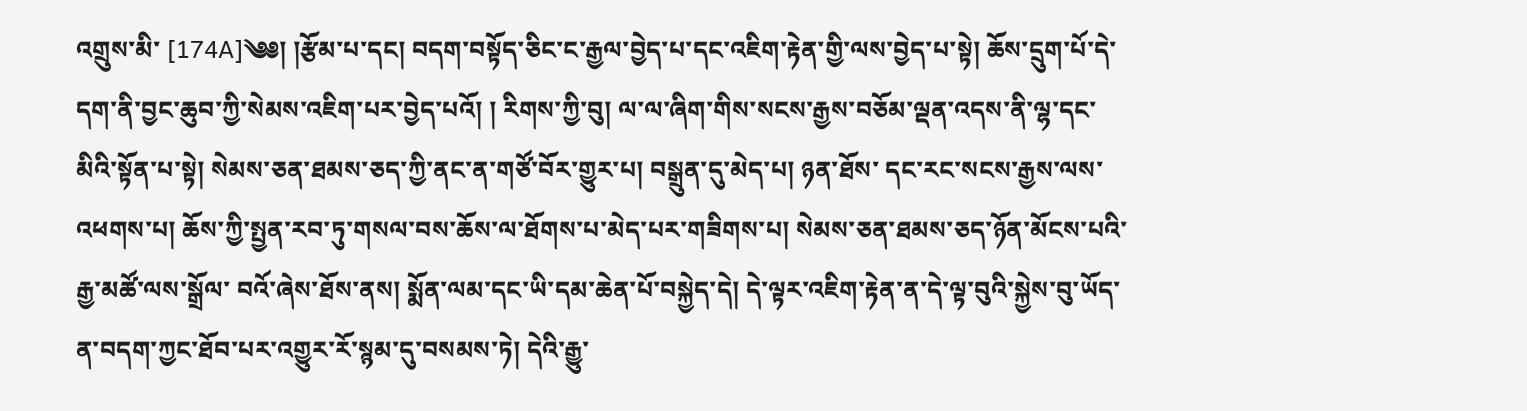འགྲུས་མི་ [174A]༄༅། །རྩོམ་པ་དང། བདག་བསྟོད་ཅིང་ང་རྒྱལ་བྱེད་པ་དང་འཇིག་རྟེན་གྱི་ལས་བྱེད་པ་སྟེ། ཆོས་དྲུག་པོ་དེ་དག་ནི་བྱང་ཆུབ་ཀྱི་སེམས་འཇིག་པར་བྱེད་པའོ། ། རིགས་ཀྱི་བུ། ལ་ལ་ཞིག་གིས་སངས་རྒྱས་བཅོམ་ལྡན་འདས་ནི་ལྷ་དང་མིའི་སྟོན་པ་སྟེ། སེམས་ཅན་ཐམས་ཅད་ཀྱི་ནང་ན་གཙོ་བོར་གྱུར་པ། བསྒྲུན་དུ་མེད་པ། ཉན་ཐོས་ དང་རང་སངས་རྒྱས་ལས་འཕགས་པ། ཆོས་ཀྱི་སྤྱན་རབ་ཏུ་གསལ་བས་ཆོས་ལ་ཐོགས་པ་མེད་པར་གཟིགས་པ། སེམས་ཅན་ཐམས་ཅད་ཉོན་མོངས་པའི་རྒྱ་མཚོ་ལས་སྒྲོལ་ བའོ་ཞེས་ཐོས་ནས། སྨོན་ལམ་དང་ཡི་དམ་ཆེན་པོ་བསྐྱེད་དེ། དེ་ལྟར་འཇིག་རྟེན་ན་དེ་ལྟ་བུའི་སྐྱེས་བུ་ཡོད་ན་བདག་ཀྱང་ཐོབ་པར་འགྱུར་རོ་སྙམ་དུ་བསམས་ཏེ། དེའི་རྒྱུ་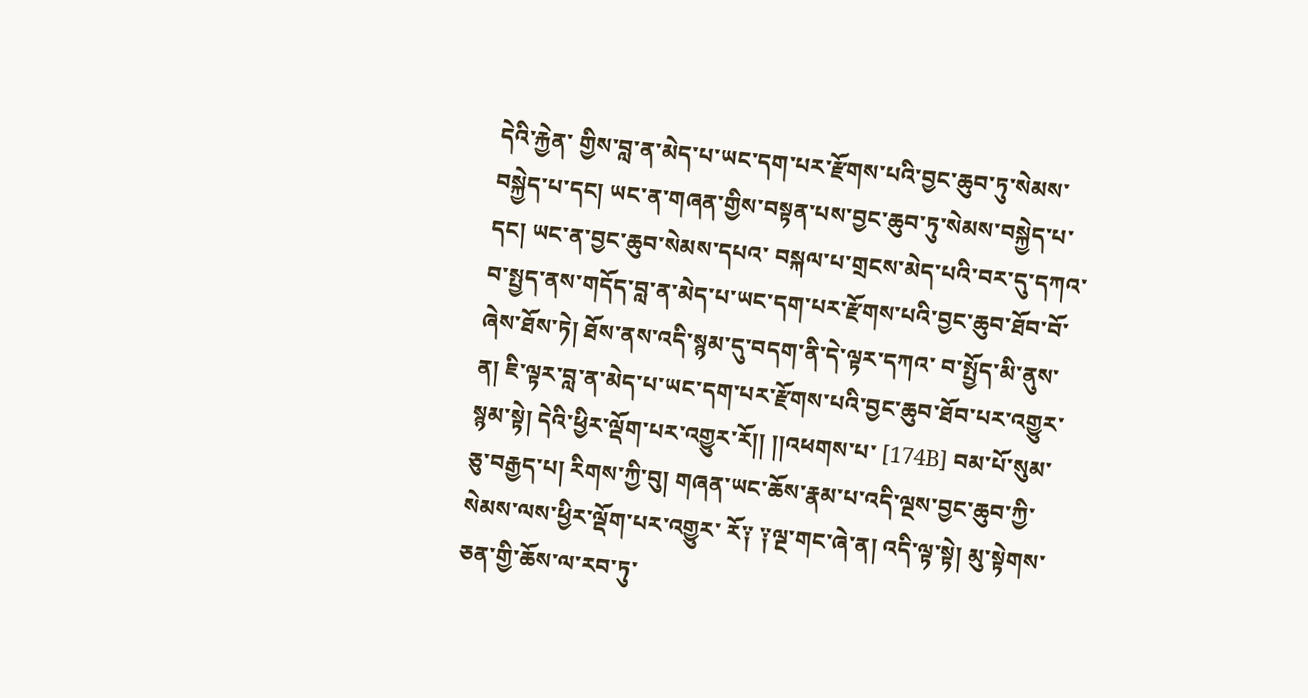དེའི་རྐྱེན་ གྱིས་བླ་ན་མེད་པ་ཡང་དག་པར་རྫོགས་པའི་བྱང་ཆུབ་ཏུ་སེམས་བསྐྱེད་པ་དང། ཡང་ན་གཞན་གྱིས་བསྟན་པས་བྱང་ཆུབ་ཏུ་སེམས་བསྐྱེད་པ་དང། ཡང་ན་བྱང་ཆུབ་སེམས་དཔའ་ བསྐལ་པ་གྲངས་མེད་པའི་བར་དུ་དཀའ་བ་སྤྱད་ནས་གདོད་བླ་ན་མེད་པ་ཡང་དག་པར་རྫོགས་པའི་བྱང་ཆུབ་ཐོབ་བོ་ཞེས་ཐོས་ཏེ། ཐོས་ནས་འདི་སྙམ་དུ་བདག་ནི་དེ་ལྟར་དཀའ་ བ་སྤྱོད་མི་ནུས་ན། ཇི་ལྟར་བླ་ན་མེད་པ་ཡང་དག་པར་རྫོགས་པའི་བྱང་ཆུབ་ཐོབ་པར་འགྱུར་སྙམ་སྟེ། དེའི་ཕྱིར་ལྡོག་པར་འགྱུར་རོ།། །།འཕགས་པ་ [174B] བམ་པོ་སུམ་ཅུ་བརྒྱད་པ། རིགས་ཀྱི་བུ། གཞན་ཡང་ཆོས་རྣམ་པ་འདི་ལྔས་བྱང་ཆུབ་ཀྱི་སེམས་ལས་ཕྱིར་ལྡོག་པར་འགྱུར་ རོ༑ ༑ལྔ་གང་ཞེ་ན། འདི་ལྟ་སྟེ། མུ་སྟེགས་ཅན་གྱི་ཆོས་ལ་རབ་ཏུ་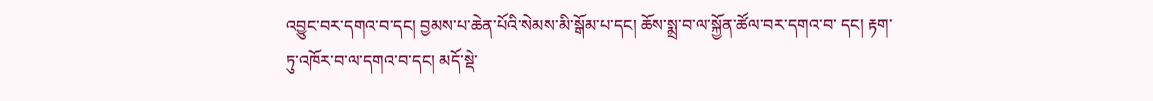འབྱུང་བར་དགའ་བ་དང། བྱམས་པ་ཆེན་པོའི་སེམས་མི་སྒོམ་པ་དང། ཆོས་སྨྲ་བ་ལ་སྐྱོན་ཚོལ་བར་དགའ་བ་ དང། རྟག་ཏུ་འཁོར་བ་ལ་དགའ་བ་དང། མདོ་སྡེ་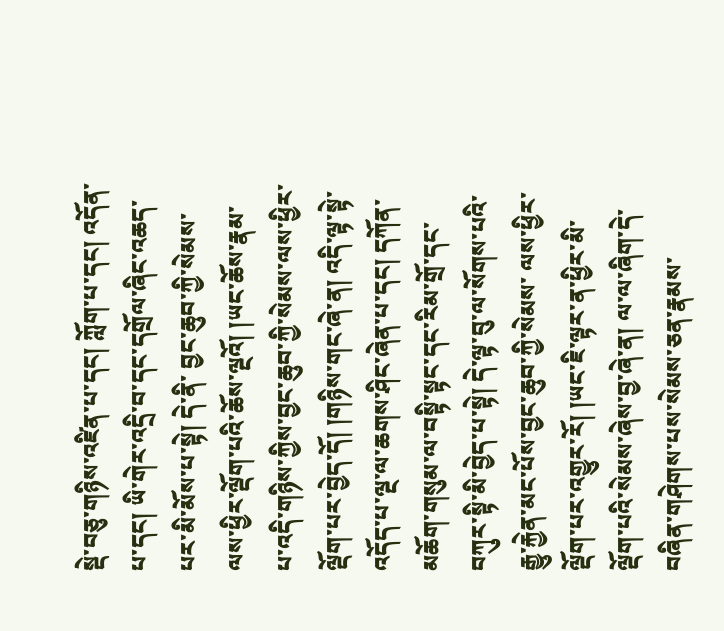སྡེ་བཅུ་གཉིས་འཛིན་པ་དང། ཀློག་པ་དང། འདོན་པ་དང། ཡི་གེར་འདྲི་བ་དང་དགྲོལ་ཞིང་འཆད་པར་མི་མོས་པ་སྟེ། དེ་ནི་ བྱང་ཆུབ་ཀྱི་སེམས་ལས་ཕྱིར་ལྡོག་པའི་ཆོས་ལྔའོ། །ཡང་ཆོས་རྣམ་པ་འདི་གཉིས་ཀྱིས་བྱང་ཆུབ་ཀྱི་སེམས་ལས་ཕྱིར་ལྡོག་པར་བྱེད་དོ། །གཉིས་གང་ཞེ་ན། འདི་ལྟ་སྟེ་ འདོད་པ་ལྔ་ལ་ཆགས་ཤིང་ཞེན་པ་དང། དཀོན་མཆོག་གསུམ་ལ་བསྟི་སྟང་དང་རིམ་གྲོ་དང་བཀུར་སྟི་མི་བྱེད་པ་སྟེ། དེ་ལྟ་བུ་ལ་སོགས་པའི་རྒྱུ་རྐྱེན་མང་པོས་བྱང་ཆུབ་ཀྱི་སེམས་ ལས་ཕྱིར་ལྡོག་པར་འགྱུར་རོ། །ཡང་ཇི་ལྟར་ན་ཕྱིར་མི་ལྡོག་པའི་སེམས་ཞེས་བྱ་ཞེ་ན། ལ་ལ་ཞིག་དེ་བཞིན་གཤེགས་པས་སེམས་ཅན་རྣམས་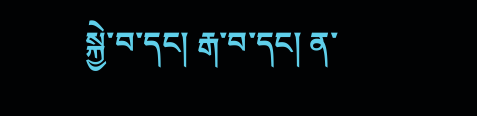སྐྱེ་བ་དང། རྒ་བ་དང། ན་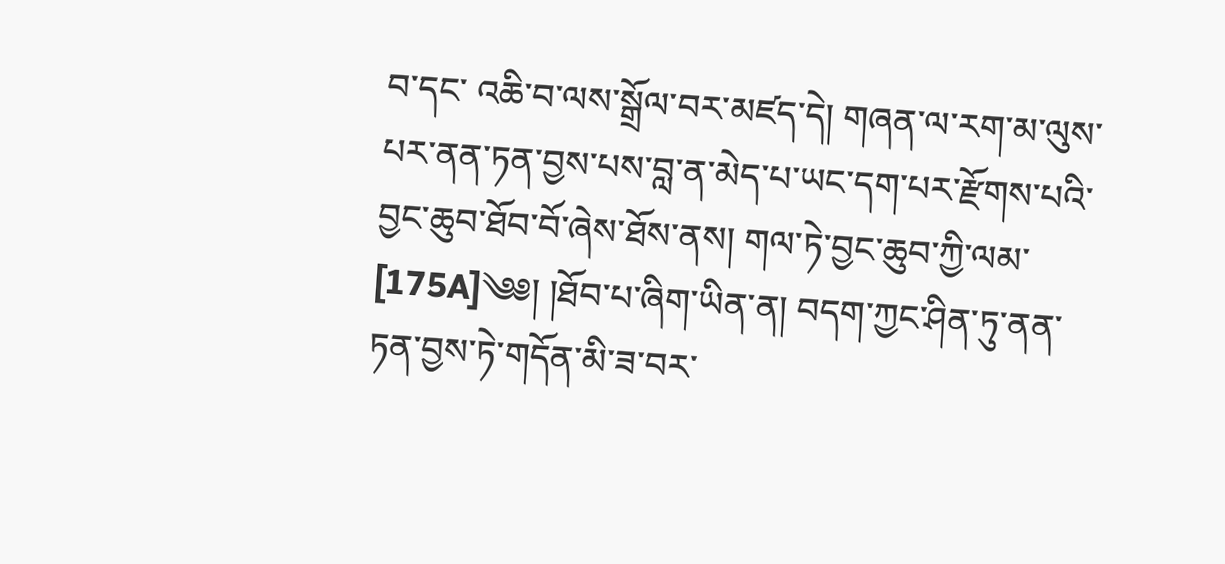བ་དང་ འཆི་བ་ལས་སྒྲོལ་བར་མཛད་དེ། གཞན་ལ་རག་མ་ལུས་པར་ནན་ཏན་བྱས་པས་བླ་ན་མེད་པ་ཡང་དག་པར་རྫོགས་པའི་བྱང་ཆུབ་ཐོབ་བོ་ཞེས་ཐོས་ནས། གལ་ཏེ་བྱང་ཆུབ་ཀྱི་ལམ་ [175A]༄༅། །ཐོབ་པ་ཞིག་ཡིན་ན། བདག་ཀྱང་ཤིན་ཏུ་ནན་ཏན་བྱས་ཏེ་གདོན་མི་ཟ་བར་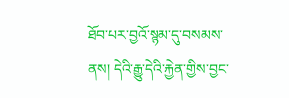ཐོབ་པར་བྱའོ་སྙམ་དུ་བསམས་ནས། དེའི་རྒྱུ་དེའི་རྐྱེན་གྱིས་བྱང་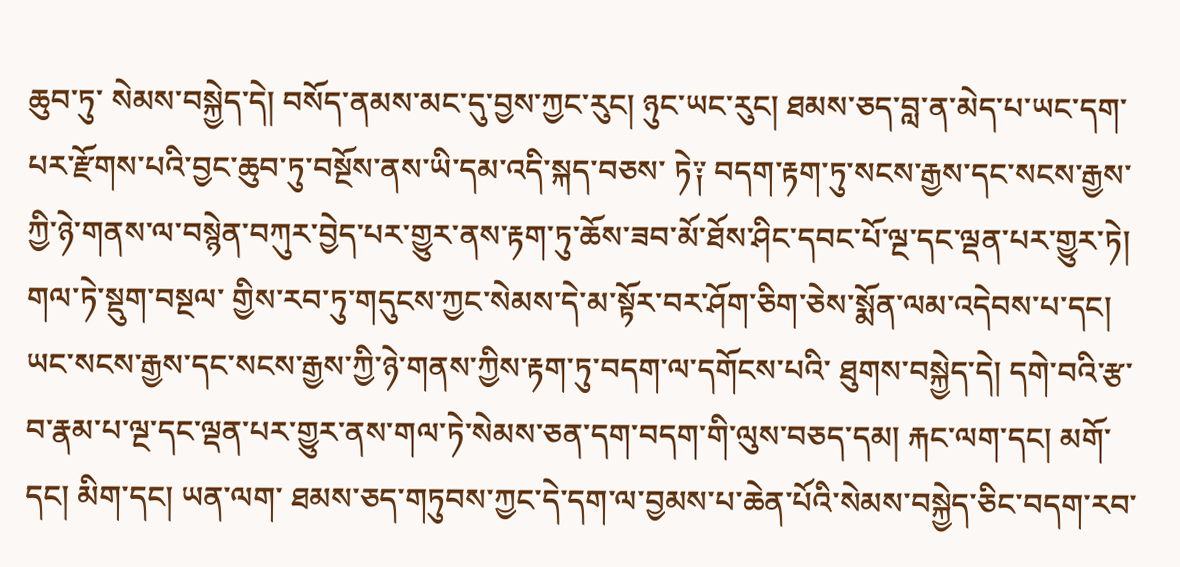ཆུབ་ཏུ་ སེམས་བསྐྱེད་དེ། བསོད་ནམས་མང་དུ་བྱས་ཀྱང་རུང། ཉུང་ཡང་རུང། ཐམས་ཅད་བླ་ན་མེད་པ་ཡང་དག་པར་རྫོགས་པའི་བྱང་ཆུབ་ཏུ་བསྔོས་ནས་ཡི་དམ་འདི་སྐད་བཅས་ ཏེ༑ བདག་རྟག་ཏུ་སངས་རྒྱས་དང་སངས་རྒྱས་ཀྱི་ཉེ་གནས་ལ་བསྙེན་བཀུར་བྱེད་པར་གྱུར་ནས་རྟག་ཏུ་ཆོས་ཟབ་མོ་ཐོས་ཤིང་དབང་པོ་ལྔ་དང་ལྡན་པར་གྱུར་ཏེ། གལ་ཏེ་སྡུག་བསྔལ་ གྱིས་རབ་ཏུ་གདུངས་ཀྱང་སེམས་དེ་མ་སྟོར་བར་ཤོག་ཅིག་ཅེས་སྨོན་ལམ་འདེབས་པ་དང། ཡང་སངས་རྒྱས་དང་སངས་རྒྱས་ཀྱི་ཉེ་གནས་ཀྱིས་རྟག་ཏུ་བདག་ལ་དགོངས་པའི་ ཐུགས་བསྐྱེད་དེ། དགེ་བའི་རྩ་བ་རྣམ་པ་ལྔ་དང་ལྡན་པར་གྱུར་ནས་གལ་ཏེ་སེམས་ཅན་དག་བདག་གི་ལུས་བཅད་དམ། རྐང་ལག་དང། མགོ་དང། མིག་དང། ཡན་ལག་ ཐམས་ཅད་གཏུབས་ཀྱང་དེ་དག་ལ་བྱམས་པ་ཆེན་པོའི་སེམས་བསྐྱེད་ཅིང་བདག་རབ་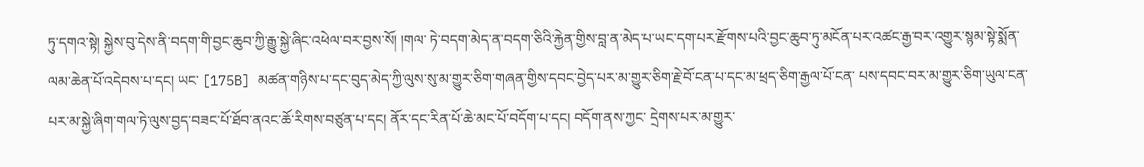ཏུ་དགའ་སྟེ། སྐྱེས་བུ་དེས་ནི་བདག་གི་བྱང་ཆུབ་ཀྱི་རྒྱུ་སྐྱེ་ཞིང་འཕེལ་བར་བྱས་སོ། །གལ་ ཏེ་བདག་མེད་ན་བདག་ཅིའི་རྐྱེན་གྱིས་བླ་ན་མེད་པ་ཡང་དག་པར་རྫོགས་པའི་བྱང་ཆུབ་ཏུ་མངོན་པར་འཚང་རྒྱ་བར་འགྱུར་སྙམ་སྟེ་སྨོན་ལམ་ཆེན་པོ་འདེབས་པ་དང། ཡང་ [175B] མཚན་གཉིས་པ་དང་བུད་མེད་ཀྱི་ལུས་སུ་མ་གྱུར་ཅིག་གཞན་གྱིས་དབང་བྱེད་པར་མ་གྱུར་ཅིག་རྗེ་བོ་ངན་པ་དང་མ་ཕྲད་ཅིག་རྒྱལ་པོ་ངན་ པས་དབང་བར་མ་གྱུར་ཅིག་ཡུལ་ངན་པར་མ་སྐྱེ་ཞིག་གལ་ཏེ་ལུས་བྱད་བཟང་པོ་ཐོབ་ནའང་ཆོ་རིགས་བཙུན་པ་དང། ནོར་དང་རིན་པོ་ཆེ་མང་པོ་བདོག་པ་དང། བདོག་ནས་ཀྱང་ དྲེགས་པར་མ་གྱུར་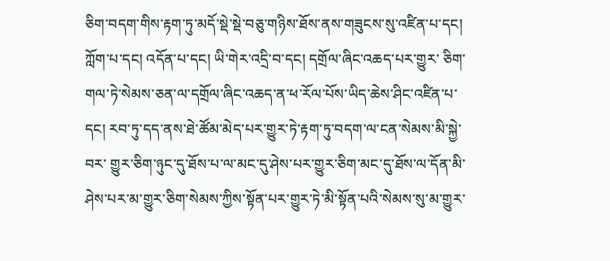ཅིག་བདག་གིས་རྟག་ཏུ་མདོ་སྡེ་སྡེ་བཅུ་གཉིས་ཐོས་ནས་གཟུངས་སུ་འཛིན་པ་དང། ཀློག་པ་དང། འདོན་པ་དང། ཡི་གེར་འདྲི་བ་དང། དགྲོལ་ཞིང་འཆད་པར་གྱུར་ ཅིག་གལ་ཏེ་སེམས་ཅན་ལ་དགྲོལ་ཞིང་འཆད་ན་ཕ་རོལ་པོས་ཡིད་ཆེས་ཤིང་འཛིན་པ་དང། རབ་ཏུ་དད་ནས་ཐེ་ཚོམ་མེད་པར་གྱུར་ཏེ་རྟག་ཏུ་བདག་ལ་ངན་སེམས་མི་སྐྱེ་བར་ གྱུར་ཅིག་ཉུང་དུ་ཐོས་པ་ལ་མང་དུ་ཤེས་པར་གྱུར་ཅིག་མང་དུ་ཐོས་ལ་དོན་མི་ཤེས་པར་མ་གྱུར་ཅིག་སེམས་ཀྱིས་སྟོན་པར་གྱུར་ཏེ་མི་སྟོན་པའི་སེམས་སུ་མ་གྱུར་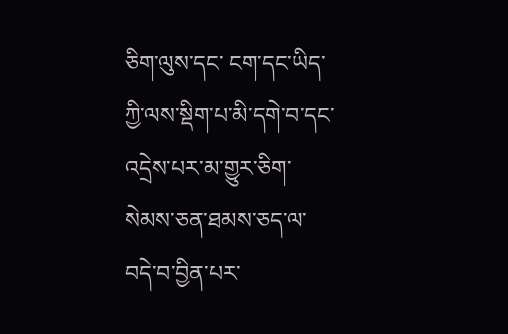ཅིག་ལུས་དང་ ངག་དང་ཡིད་ཀྱི་ལས་སྡིག་པ་མི་དགེ་བ་དང་འདྲེས་པར་མ་གྱུར་ཅིག་སེམས་ཅན་ཐམས་ཅད་ལ་བདེ་བ་བྱིན་པར་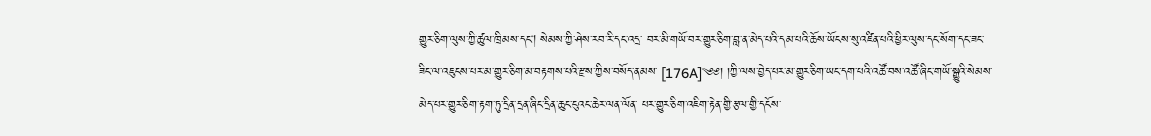གྱུར་ཅིག་ལུས་ཀྱི་ཚུལ་ཁྲིམས་དང། སེམས་ཀྱི་ཤེས་རབ་རི་དང་འདྲ་ བར་མི་གཡོ་བར་གྱུར་ཅིག་བླ་ན་མེད་པའི་དམ་པའི་ཆོས་ཡོངས་སུ་འཛིན་པའི་ཕྱིར་ལུས་དང་སོག་དང་ཟང་ཟིང་ལ་འཇུངས་པར་མ་གྱུར་ཅིག་མ་བརྟགས་པའི་རྫས་ཀྱིས་བསོད་ནམས་ [176A]༄༅། །ཀྱི་ལས་བྱེད་པར་མ་གྱུར་ཅིག་ཡང་དག་པའི་འཚོ་བས་འཚོ་ཞིང་གཡོ་སྒྱུའི་སེམས་མེད་པར་གྱུར་ཅིག་རྟག་ཏུ་དྲིན་དྲན་ཞིང་དྲིན་ཆུང་ངུའང་ཆེར་ལན་ལོན་ པར་གྱུར་ཅིག་འཇིག་རྟེན་གྱི་རྩལ་གྱི་དངོས་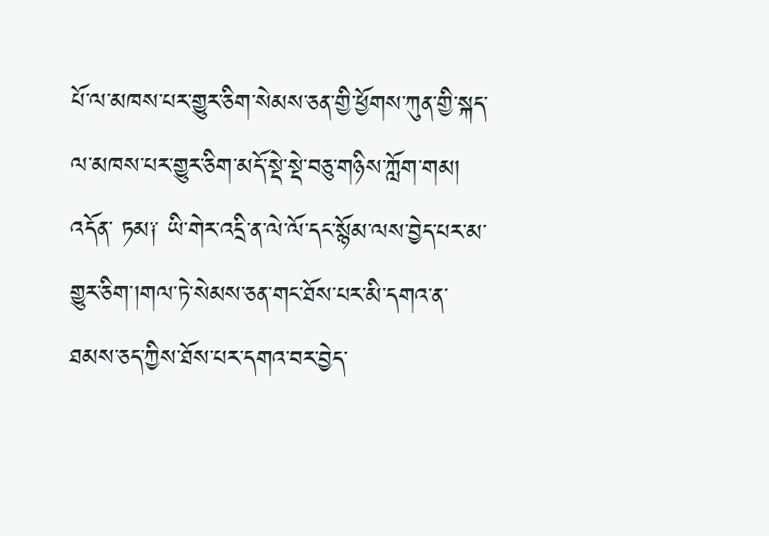པོ་ལ་མཁས་པར་གྱུར་ཅིག་སེམས་ཅན་གྱི་ཕྱོགས་ཀུན་གྱི་སྐད་ལ་མཁས་པར་གྱུར་ཅིག་མདོ་སྡེ་སྡེ་བཅུ་གཉིས་ཀློག་གམ། འདོན་ ཏམ༑ ཡི་གེར་འདྲི་ན་ལེ་ལོ་དང་སྙོམ་ལས་བྱེད་པར་མ་གྱུར་ཅིག་།གལ་ཏེ་སེམས་ཅན་གང་ཐོས་པར་མི་དགའ་ན་ཐམས་ཅད་ཀྱིས་ཐོས་པར་དགའ་བར་བྱེད་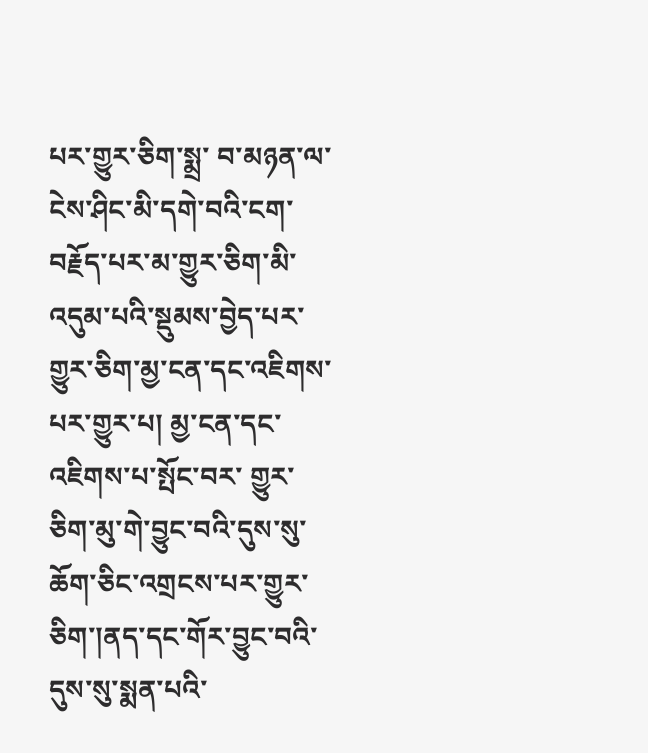པར་གྱུར་ཅིག་སྨྲ་ བ་མཉན་ལ་ངེས་ཤིང་མི་དགེ་བའི་ངག་བརྗོད་པར་མ་གྱུར་ཅིག་མི་འདུམ་པའི་སྡུམས་བྱེད་པར་གྱུར་ཅིག་མྱ་ངན་དང་འཇིགས་པར་གྱུར་པ། མྱ་ངན་དང་འཇིགས་པ་སྤོང་བར་ གྱུར་ཅིག་མུ་གེ་བྱུང་བའི་དུས་སུ་ཆོག་ཅིང་འགྲངས་པར་གྱུར་ཅིག་།ནད་དང་གོར་བྱུང་བའི་དུས་སུ་སྨན་པའི་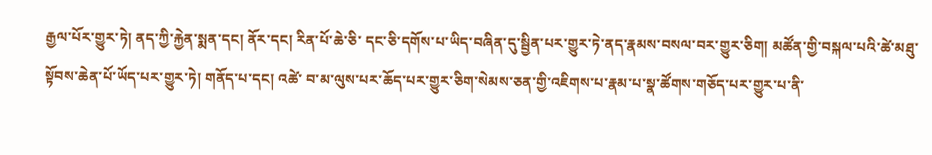རྒྱལ་པོར་གྱུར་ཏེ། ནད་ཀྱི་རྐྱེན་སྨན་དང། ནོར་དང། རིན་པོ་ཆེ་ཅི་ དང་ཅི་དགོས་པ་ཡིད་བཞིན་དུ་སྦྱིན་པར་གྱུར་ཏེ་ནད་རྣམས་བསལ་བར་གྱུར་ཅིག། མཚོན་གྱི་བསྐལ་པའི་ཚེ་མཐུ་སྟོབས་ཆེན་པོ་ཡོད་པར་གྱུར་ཏེ། གནོད་པ་དང། འཚེ་ བ་མ་ལུས་པར་ཆོད་པར་གྱུར་ཅིག་སེམས་ཅན་གྱི་འཇིགས་པ་རྣམ་པ་སྣ་ཚོགས་གཅོད་པར་གྱུར་པ་ནི་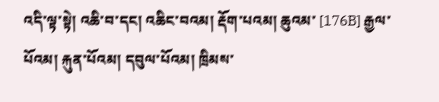འདི་ལྟ་སྟེ། འཆི་བ་དང། འཆིང་བའམ། རྡོག་པའམ། ཆུའམ་ [176B] རྒྱལ་པོའམ། རྐུན་པོའམ། དབུལ་པོའམ། ཁྲིམས་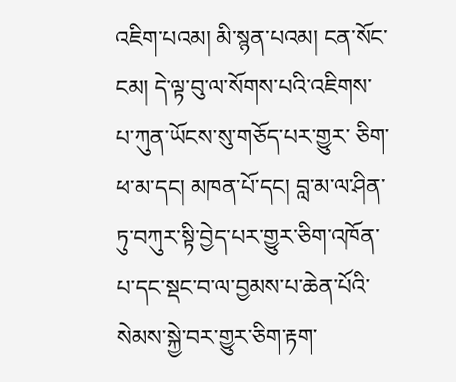འཇིག་པའམ། མི་སྙན་པའམ། ངན་སོང་ངམ། དེ་ལྟ་བུ་ལ་སོགས་པའི་འཇིགས་པ་ཀུན་ཡོངས་སུ་གཅོད་པར་གྱུར་ ཅིག་ཕ་མ་དང། མཁན་པོ་དང། བླ་མ་ལ་ཤིན་ཏུ་བཀུར་སྟི་བྱེད་པར་གྱུར་ཅིག་འཁོན་པ་དང་སྡང་བ་ལ་བྱམས་པ་ཆེན་པོའི་སེམས་སྐྱེ་བར་གྱུར་ཅིག་རྟག་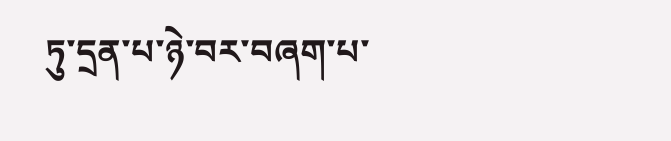ཏུ་དྲན་པ་ཉེ་བར་བཞག་པ་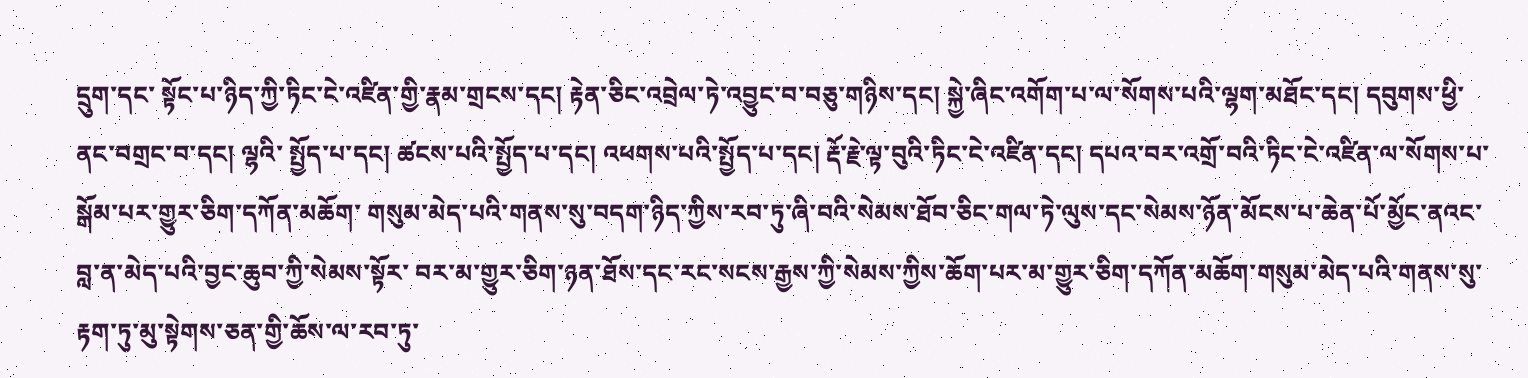དྲུག་དང་ སྟོང་པ་ཉིད་ཀྱི་ཏིང་ངེ་འཛིན་གྱི་རྣམ་གྲངས་དང། རྟེན་ཅིང་འབྲེལ་ཏེ་འབྱུང་བ་བཅུ་གཉིས་དང། སྐྱེ་ཞིང་འགོག་པ་ལ་སོགས་པའི་ལྷག་མཐོང་དང། དབུགས་ཕྱི་ནང་བགྲང་བ་དང། ལྷའི་ སྤྱོད་པ་དང། ཚངས་པའི་སྤྱོད་པ་དང། འཕགས་པའི་སྤྱོད་པ་དང། རྡོ་རྗེ་ལྟ་བུའི་ཏིང་ངེ་འཛིན་དང། དཔའ་བར་འགྲོ་བའི་ཏིང་ངེ་འཛིན་ལ་སོགས་པ་སྒོམ་པར་གྱུར་ཅིག་དཀོན་མཆོག་ གསུམ་མེད་པའི་གནས་སུ་བདག་ཉིད་ཀྱིས་རབ་ཏུ་ཞི་བའི་སེམས་ཐོབ་ཅིང་གལ་ཏེ་ལུས་དང་སེམས་ཉོན་མོངས་པ་ཆེན་པོ་མྱོང་ནའང་བླ་ན་མེད་པའི་བྱང་ཆུབ་ཀྱི་སེམས་སྟོར་ བར་མ་གྱུར་ཅིག་ཉན་ཐོས་དང་རང་སངས་རྒྱས་ཀྱི་སེམས་ཀྱིས་ཆོག་པར་མ་གྱུར་ཅིག་དཀོན་མཆོག་གསུམ་མེད་པའི་གནས་སུ་རྟག་ཏུ་མུ་སྟེགས་ཅན་གྱི་ཆོས་ལ་རབ་ཏུ་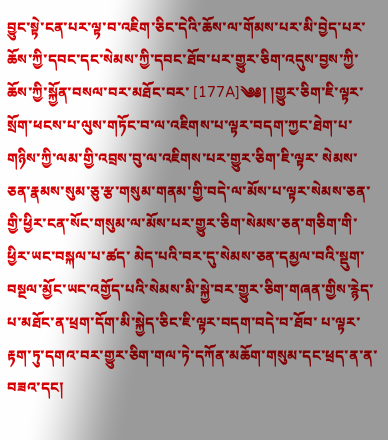བྱུང་སྟེ་ངན་པར་ལྟ་བ་འཇིག་ཅིང་དེའི་ཆོས་ལ་གོམས་པར་མི་བྱེད་པར་ཆོས་ཀྱི་དབང་དང་སེམས་ཀྱི་དབང་ཐོབ་པར་གྱུར་ཅིག་འདུས་བྱས་ཀྱི་ཆོས་ཀྱི་སྐྱོན་བསལ་བར་མཐོང་བར་ [177A]༄༅། །གྱུར་ཅིག་ཇི་ལྟར་སྲོག་ཕངས་པ་ལུས་གཏོང་བ་ལ་འཇིགས་པ་ལྟར་བདག་ཀྱང་ཐེག་པ་གཉིས་ཀྱི་ལམ་གྱི་འབྲས་བུ་ལ་འཇིགས་པར་གྱུར་ཅིག་ཇི་ལྟར་ སེམས་ཅན་རྣམས་སུམ་ཅུ་རྩ་གསུམ་གནམ་གྱི་བདེ་ལ་མོས་པ་ལྟར་སེམས་ཅན་གྱི་ཕྱིར་ངན་སོང་གསུམ་ལ་མོས་པར་གྱུར་ཅིག་སེམས་ཅན་གཅིག་གི་ཕྱིར་ཡང་བསྐལ་པ་ཚད་ མེད་པའི་བར་དུ་སེམས་ཅན་དམྱལ་བའི་སྡུག་བསྔལ་མྱོང་ཡང་འགྱོད་པའི་སེམས་མི་སྐྱེ་བར་གྱུར་ཅིག་གཞན་གྱིས་རྙེད་པ་མཐོང་ན་ཕྲག་དོག་མི་སྐྱེད་ཅིང་ཇི་ལྟར་བདག་བདེ་བ་ཐོབ་ པ་ལྟར་རྟག་ཏུ་དགའ་བར་གྱུར་ཅིག་གལ་ཏེ་དཀོན་མཆོག་གསུམ་དང་ཕྲད་ན་ན་བཟའ་དང།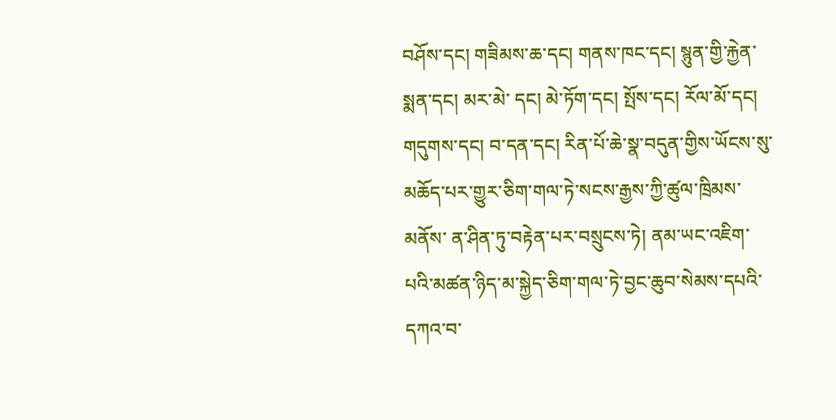བཤོས་དང། གཟིམས་ཆ་དང། གནས་ཁང་དང། སྙུན་གྱི་རྐྱེན་སྨན་དང། མར་མེ་ དང། མེ་ཏོག་དང། སྤོས་དང། རོལ་མོ་དང། གདུགས་དང། བ་དན་དང། རིན་པོ་ཆེ་སྣ་བདུན་གྱིས་ཡོངས་སུ་མཆོད་པར་གྱུར་ཅིག་གལ་ཏེ་སངས་རྒྱས་ཀྱི་ཚུལ་ཁྲིམས་མནོས་ ན་ཤིན་ཏུ་བརྟེན་པར་བསྲུངས་ཏེ། ནམ་ཡང་འཇིག་པའི་མཚན་ཉིད་མ་སྐྱེད་ཅིག་གལ་ཏེ་བྱང་ཆུབ་སེམས་དཔའི་དཀའ་བ་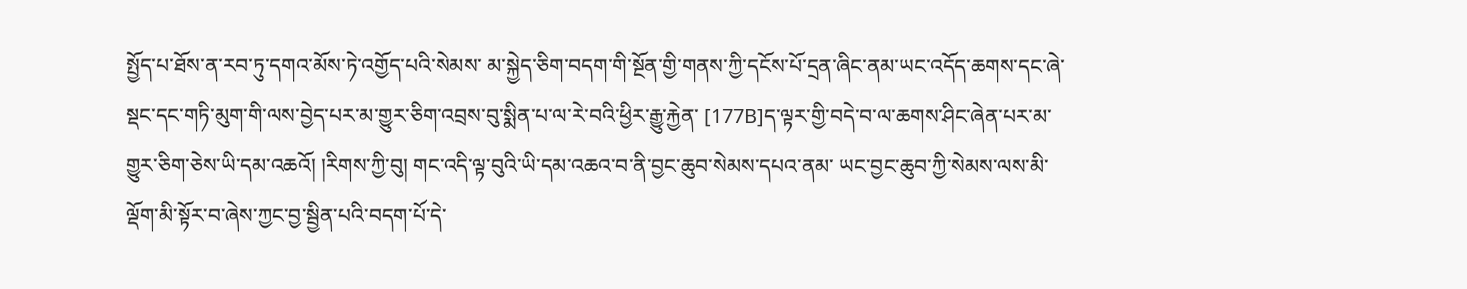སྤྱོད་པ་ཐོས་ན་རབ་ཏུ་དགའ་མོས་ཏེ་འགྱོད་པའི་སེམས་ མ་སྐྱེད་ཅིག་བདག་གི་སྔོན་གྱི་གནས་ཀྱི་དངོས་པོ་དྲན་ཞིང་ནམ་ཡང་འདོད་ཆགས་དང་ཞེ་སྡང་དང་གཏི་མུག་གི་ལས་བྱེད་པར་མ་གྱུར་ཅིག་འབྲས་བུ་སྨིན་པ་ལ་རེ་བའི་ཕྱིར་རྒྱུ་རྐྱེན་ [177B]ད་ལྟར་གྱི་བདེ་བ་ལ་ཆགས་ཤིང་ཞེན་པར་མ་གྱུར་ཅིག་ཅེས་ཡི་དམ་འཆའོ། །རིགས་ཀྱི་བུ། གང་འདི་ལྟ་བུའི་ཡི་དམ་འཆའ་བ་ནི་བྱང་ཆུབ་སེམས་དཔའ་ནམ་ ཡང་བྱང་ཆུབ་ཀྱི་སེམས་ལས་མི་ལྡོག་མི་སྟོར་བ་ཞེས་ཀྱང་བྱ་སྦྱིན་པའི་བདག་པོ་དེ་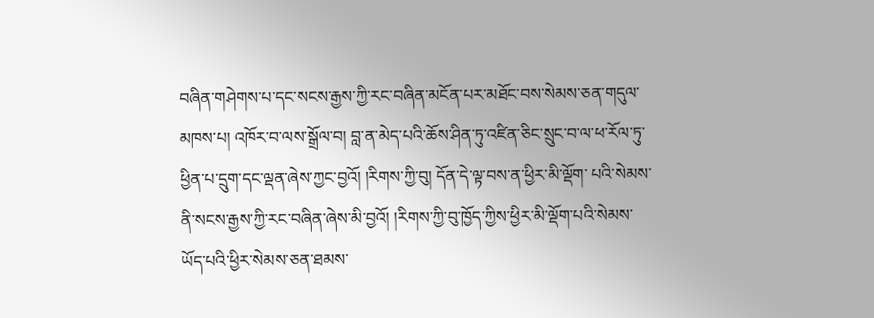བཞིན་གཤེགས་པ་དང་སངས་རྒྱས་ཀྱི་རང་བཞིན་མངོན་པར་མཐོང་བས་སེམས་ཅན་གདུལ་ མཁས་པ། འཁོར་བ་ལས་སྒྲོལ་བ། བླ་ན་མེད་པའི་ཆོས་ཤིན་ཏུ་འཛིན་ཅིང་སྲུང་བ་ལ་ཕ་རོལ་ཏུ་ཕྱིན་པ་དྲུག་དང་ལྡན་ཞེས་ཀྱང་བྱའོ། །རིགས་ཀྱི་བུ། དོན་དེ་ལྟ་བས་ན་ཕྱིར་མི་ལྡོག་ པའི་སེམས་ནི་སངས་རྒྱས་ཀྱི་རང་བཞིན་ཞེས་མི་བྱའོ། །རིགས་ཀྱི་བུ་ཁྱོད་ཀྱིས་ཕྱིར་མི་ལྡོག་པའི་སེམས་ཡོད་པའི་ཕྱིར་སེམས་ཅན་ཐམས་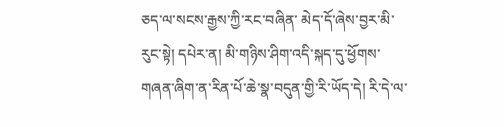ཅད་ལ་སངས་རྒྱས་ཀྱི་རང་བཞིན་ མེད་དོ་ཞེས་བྱར་མི་རུང་སྟེ། དཔེར་ན། མི་གཉིས་ཤིག་འདི་སྐད་དུ་ཕྱོགས་གཞན་ཞིག་ན་རིན་པོ་ཆེ་སྣ་བདུན་གྱི་རི་ཡོད་དེ། རི་དེ་ལ་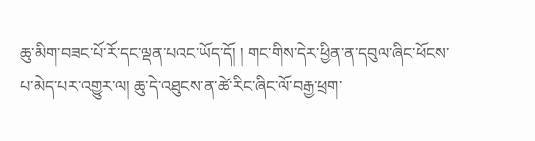ཆུ་མིག་བཟང་པོ་རོ་དང་ལྡན་པའང་ཡོད་དོ། ། གང་གིས་དེར་ཕྱིན་ན་དབུལ་ཞིང་ཕོངས་པ་མེད་པར་འགྱུར་ལ། ཆུ་དེ་འཐུངས་ན་ཚེ་རིང་ཞིང་ལོ་བརྒྱ་ཕྲག་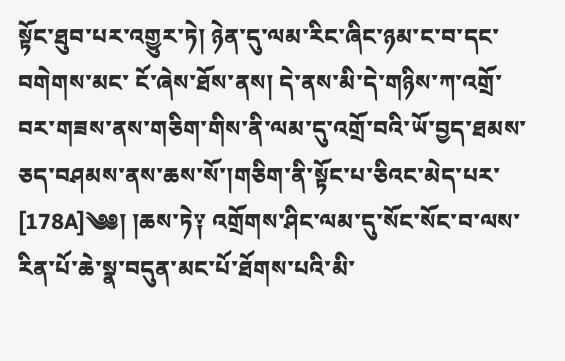སྟོང་ཐུབ་པར་འགྱུར་ཏེ། ཉེན་དུ་ལམ་རིང་ཞིང་ཉམ་ང་བ་དང་བགེགས་མང་ ངོ་ཞེས་ཐོས་ནས། དེ་ནས་མི་དེ་གཉིས་ཀ་འགྲོ་བར་གཟས་ནས་གཅིག་གིས་ནི་ལམ་དུ་འགྲོ་བའི་ཡོ་བྱད་ཐམས་ཅད་བཤམས་ནས་ཆས་སོ་།གཅིག་ནི་སྟོང་པ་ཅིའང་མེད་པར་ [178A]༄༅། །ཆས་ཏེ༑ འགྲོགས་ཤིང་ལམ་དུ་སོང་སོང་བ་ལས་རིན་པོ་ཆེ་སྣ་བདུན་མང་པོ་ཐོགས་པའི་མི་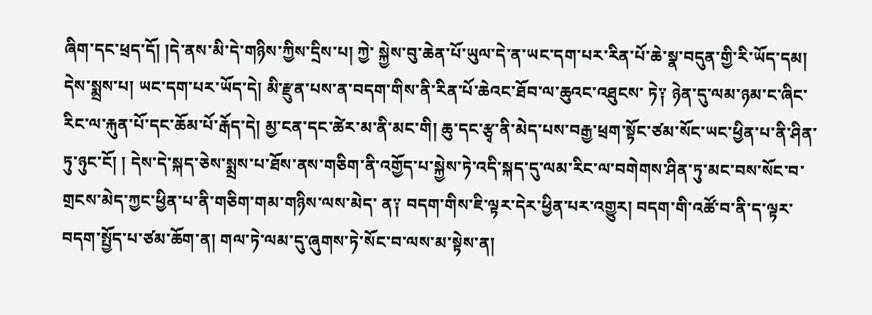ཞིག་དང་ཕྲད་དོ། །དེ་ནས་མི་དེ་གཉིས་ཀྱིས་དྲིས་པ། ཀྱེ་ སྐྱེས་བུ་ཆེན་པོ་ཡུལ་དེ་ན་ཡང་དག་པར་རིན་པོ་ཆེ་སྣ་བདུན་གྱི་རི་ཡོད་དམ། དེས་སྨྲས་པ། ཡང་དག་པར་ཡོད་དེ། མི་རྫུན་པས་ན་བདག་གིས་ནི་རིན་པོ་ཆེའང་ཐོབ་ལ་ཆུའང་འཐུངས་ ཏེ༑ ཉེན་དུ་ལམ་ཉམ་ང་ཞིང་རིང་ལ་རྐུན་པོ་དང་ཆོམ་པོ་རྒོད་དེ། མྱ་ངན་དང་ཚེར་མ་ནི་མང་གི། ཆུ་དང་རྩྭ་ནི་མེད་པས་བརྒྱ་ཕྲག་སྟོང་ཙམ་སོང་ཡང་ཕྱིན་པ་ནི་ཤིན་ཏུ་ཉུང་ངོ། ། དེས་དེ་སྐད་ཅེས་སྨྲས་པ་ཐོས་ནས་གཅིག་ནི་འགྱོད་པ་སྐྱེས་ཏེ་འདི་སྐད་དུ་ལམ་རིང་ལ་བགེགས་ཤིན་ཏུ་མང་བས་སོང་བ་གྲངས་མེད་ཀྱང་ཕྱིན་པ་ནི་གཅིག་གམ་གཉིས་ལས་མེད་ ན༑ བདག་གིས་ཇི་ལྟར་དེར་ཕྱིན་པར་འགྱུར། བདག་གི་འཚོ་བ་ནི་ད་ལྟར་བདག་སྤྱོད་པ་ཙམ་ཆོག་ན། གལ་ཏེ་ལམ་དུ་ཞུགས་ཏེ་སོང་བ་ལས་མ་སྟེས་ན།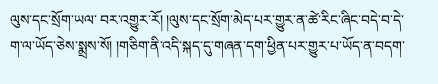ལུས་དང་སྲོག་ཡལ་ བར་འགྱུར་རོ། །ལུས་དང་སྲོག་མེད་པར་གྱུར་ན་ཚེ་རིང་ཞིང་བདེ་བ་དེ་ག་ལ་ཡོད་ཅེས་སྨྲས་སོ། །གཅིག་ནི་འདི་སྐད་དུ་གཞན་དག་ཕྱིན་པར་གྱུར་པ་ཡོད་ན་བདག་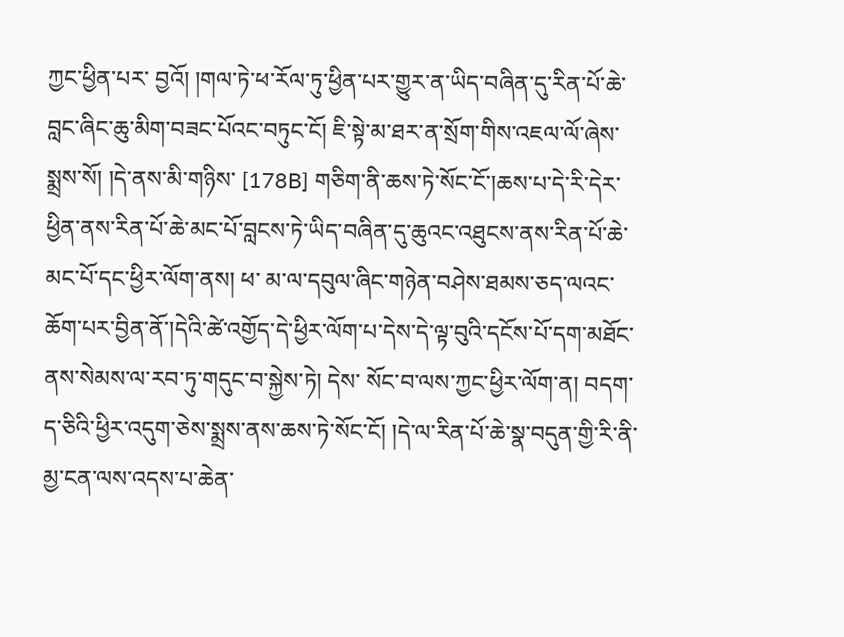ཀྱང་ཕྱིན་པར་ བྱའོ། །གལ་ཏེ་ཕ་རོལ་ཏུ་ཕྱིན་པར་གྱུར་ན་ཡིད་བཞིན་དུ་རིན་པོ་ཆེ་བླང་ཞིང་ཆུ་མིག་བཟང་པོའང་བཏུང་ངོ། ཇི་སྟེ་མ་ཐར་ན་སྲོག་གིས་འཇལ་ལོ་ཞེས་སྨྲས་སོ། །དེ་ནས་མི་གཉིས་ [178B] གཅིག་ནི་ཆས་ཏེ་སོང་ངོ་།ཆས་པ་དེ་རི་དེར་ཕྱིན་ནས་རིན་པོ་ཆེ་མང་པོ་བླངས་ཏེ་ཡིད་བཞིན་དུ་ཆུའང་འཐུངས་ནས་རིན་པོ་ཆེ་མང་པོ་དང་ཕྱིར་ལོག་ནས། ཕ་ མ་ལ་དབུལ་ཞིང་གཉེན་བཤེས་ཐམས་ཅད་ལའང་ཆོག་པར་བྱིན་ནོ་།དེའི་ཚེ་འགྱོད་དེ་ཕྱིར་ལོག་པ་དེས་དེ་ལྟ་བུའི་དངོས་པོ་དག་མཐོང་ནས་སེམས་ལ་རབ་ཏུ་གདུང་བ་སྐྱེས་ཏེ། དེས་ སོང་བ་ལས་ཀྱང་ཕྱིར་ལོག་ན། བདག་ད་ཅིའི་ཕྱིར་འདུག་ཅེས་སྨྲས་ནས་ཆས་ཏེ་སོང་ངོ། །དེ་ལ་རིན་པོ་ཆེ་སྣ་བདུན་གྱི་རི་ནི་མྱ་ངན་ལས་འདས་པ་ཆེན་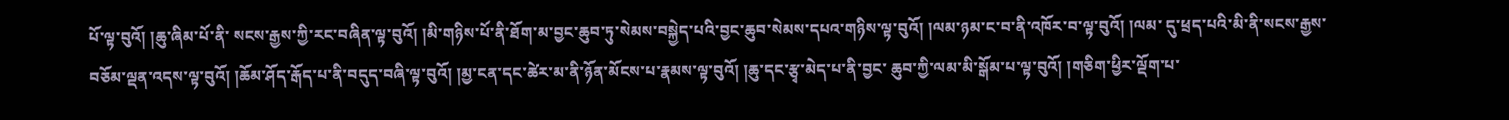པོ་ལྟ་བུའོ། །ཆུ་ཞིམ་པོ་ནི་ སངས་རྒྱས་ཀྱི་རང་བཞིན་ལྟ་བུའོ། །མི་གཉིས་པོ་ནི་ཐོག་མ་བྱང་ཆུབ་ཏུ་སེམས་བསྐྱེད་པའི་བྱང་ཆུབ་སེམས་དཔའ་གཉིས་ལྟ་བུའོ། །ལམ་ཉམ་ང་བ་ནི་འཁོར་བ་ལྟ་བུའོ། །ལམ་ དུ་ཕྲད་པའི་མི་ནི་སངས་རྒྱས་བཅོམ་ལྡན་འདས་ལྟ་བུའོ། །ཆོམ་ཤོད་རྒོད་པ་ནི་བདུད་བཞི་ལྟ་བུའོ། །མྱ་ངན་དང་ཚེར་མ་ནི་ཉོན་མོངས་པ་རྣམས་ལྟ་བུའོ། །ཆུ་དང་རྩྭ་མེད་པ་ནི་བྱང་ ཆུབ་ཀྱི་ལམ་མི་སྒོམ་པ་ལྟ་བུའོ། །གཅིག་ཕྱིར་ལྡོག་པ་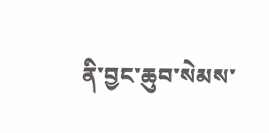ནི་བྱང་ཆུབ་སེམས་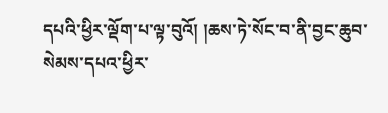དཔའི་ཕྱིར་ལྡོག་པ་ལྟ་བུའོ། །ཆས་ཏེ་སོང་བ་ནི་བྱང་ཆུབ་སེམས་དཔའ་ཕྱིར་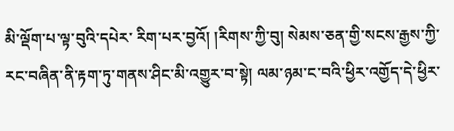མི་ལྡོག་པ་ལྟ་བུའི་དཔེར་ རིག་པར་བྱའོ། །རིགས་ཀྱི་བུ། སེམས་ཅན་གྱི་སངས་རྒྱས་ཀྱི་རང་བཞིན་ནི་རྟག་ཏུ་གནས་ཤིང་མི་འགྱུར་བ་སྟེ། ལམ་ཉམ་ང་བའི་ཕྱིར་འགྱོད་དེ་ཕྱིར་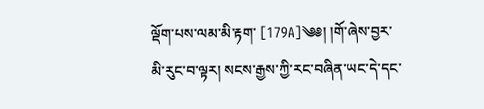ལྡོག་པས་ལམ་མི་རྟག་ [179A]༄༅། །གོ་ཞེས་བྱར་མི་རུང་བ་ལྟར། སངས་རྒྱས་ཀྱི་རང་བཞིན་ཡང་དེ་དང་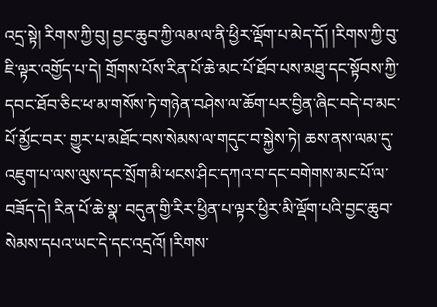འདྲ་སྟེ། རིགས་ཀྱི་བུ། བྱང་ཆུབ་ཀྱི་ལམ་ལ་ནི་ཕྱིར་ལྡོག་པ་མེད་དོ། །རིགས་ཀྱི་བུ་ ཇི་ལྟར་འགྱོད་པ་དེ། གྲོགས་པོས་རིན་པོ་ཆེ་མང་པོ་ཐོབ་པས་མཐུ་དང་སྟོབས་ཀྱི་དབང་ཐོབ་ཅིང་ཕ་མ་གསོས་ཏེ་གཉེན་བཤེས་ལ་ཆོག་པར་བྱིན་ཞིང་བདེ་བ་མང་པོ་མྱོང་བར་ གྱུར་པ་མཐོང་བས་སེམས་ལ་གདུང་བ་སྐྱེས་ཏེ། ཆས་ནས་ལམ་དུ་འཇུག་པ་ལས་ལུས་དང་སྲོག་མི་ཕངས་ཤིང་དཀའ་བ་དང་བགེགས་མང་པོ་ལ་བཟོད་དེ། རིན་པོ་ཆེ་སྣ་ བདུན་གྱི་རིར་ཕྱིན་པ་ལྟར་ཕྱིར་མི་ལྡོག་པའི་བྱང་ཆུབ་སེམས་དཔའ་ཡང་དེ་དང་འདྲའོ། །རིགས་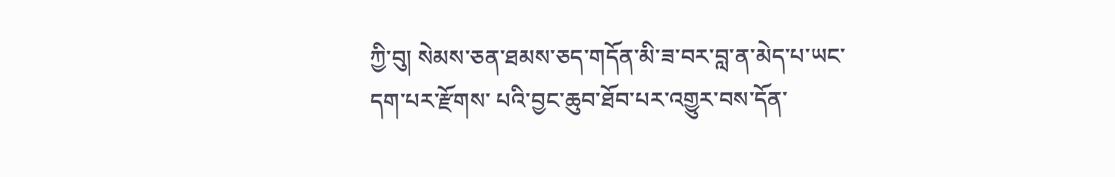ཀྱི་བུ། སེམས་ཅན་ཐམས་ཅད་གདོན་མི་ཟ་བར་བླ་ན་མེད་པ་ཡང་དག་པར་རྫོགས་ པའི་བྱང་ཆུབ་ཐོབ་པར་འགྱུར་བས་དོན་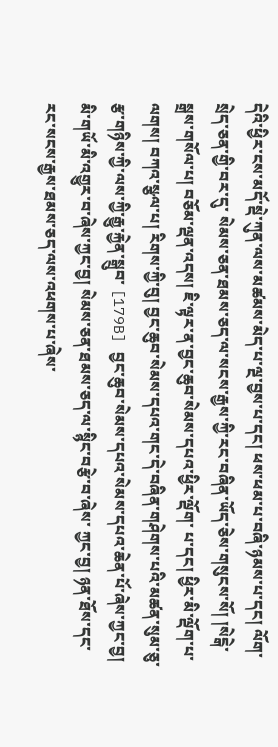དེའི་ཕྱིར་ངས་མདོ་སྡེ་ཀུན་ལས་མཚམས་མེད་པ་ལྔ་བྱས་པ་དང། ཕས་ཕམ་པ་བཞི་ཉམས་པ་དང། ལོག་སྲེད་ཅན་གྱི་བར་དུ་ སེམས་ཅན་ཐམས་ཅད་ལ་སངས་རྒྱས་ཀྱི་རང་བཞིན་ཡོད་ཅེས་གསུངས་སོ། །སེངྒེ་སྒྲས་གསོལ་པ། བཅོམ་ལྡན་འདས། ཇི་ལྟར་ན་བྱང་ཆུབ་སེམས་དཔའ་ཕྱིར་ལྡོག་ པ་དང། ཕྱིར་མི་ལྡོག་པ་ལགས། བཀའ་སྩལ་པ། རིགས་ཀྱི་བུ། བྱང་ཆུབ་སེམས་དཔའ་གང་དེ་བཞིན་གཤེགས་པའི་མཚན་སུམ་ཅུ་རྩ་གཉིས་ཀྱི་ལས་ཀྱི་རྒྱུ་རྐྱེན་སྒྲུབ་ [179B] བྱང་ཆུབ་སེམས་དཔའ་སེམས་དཔའ་ཆེན་པོ་ཞེས་ཀྱང་བྱ། མི་གཡོ་མི་འགྱུར་བ་ཞེས་ཀྱང་བྱ། སེམས་ཅན་ཐམས་ཅད་ལ་སྙིང་བརྩེ་བ་ཞེས་ ཀྱང་བྱ། ཉན་ཐོས་དང་རང་སངས་རྒྱས་ཐམས་ཅད་ལས་འཕགས་པ་ཞེས་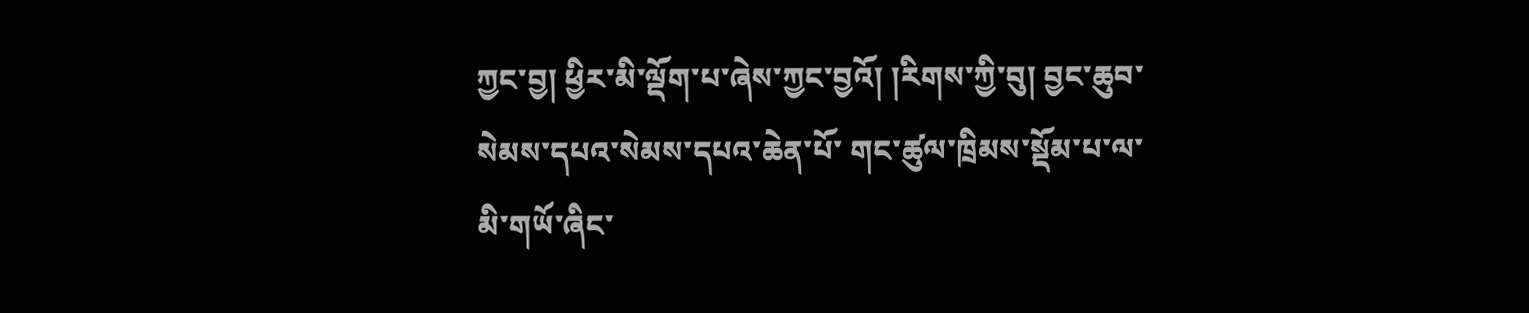ཀྱང་བྱ། ཕྱིར་མི་ལྡོག་པ་ཞེས་ཀྱང་བྱའོ། །རིགས་ཀྱི་བུ། བྱང་ཆུབ་སེམས་དཔའ་སེམས་དཔའ་ཆེན་པོ་ གང་ཚུལ་ཁྲིམས་སྡོམ་པ་ལ་མི་གཡོ་ཞིང་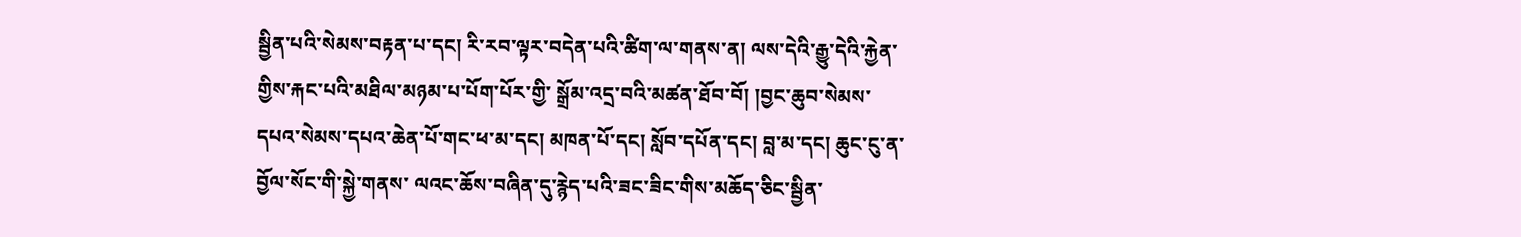སྦྱིན་པའི་སེམས་བརྟན་པ་དང། རི་རབ་ལྟར་བདེན་པའི་ཚིག་ལ་གནས་ན། ལས་དེའི་རྒྱུ་དེའི་རྐྱེན་གྱིས་རྐང་པའི་མཐིལ་མཉམ་པ་པོག་པོར་གྱི་ སྒྲོམ་འདྲ་བའི་མཚན་ཐོབ་བོ། །བྱང་ཆུབ་སེམས་དཔའ་སེམས་དཔའ་ཆེན་པོ་གང་ཕ་མ་དང། མཁན་པོ་དང། སློབ་དཔོན་དང། བླ་མ་དང། ཆུང་ངུ་ན་བྱོལ་སོང་གི་སྐྱེ་གནས་ ལའང་ཆོས་བཞིན་དུ་རྙེད་པའི་ཟང་ཟིང་གིས་མཆོད་ཅིང་སྦྱིན་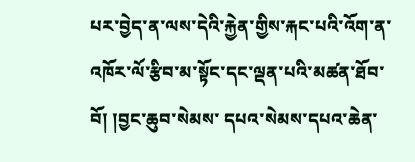པར་བྱེད་ན་ལས་དེའི་རྐྱེན་གྱིས་རྐང་པའི་འོག་ན་འཁོར་ལོ་རྩིབ་མ་སྟོང་དང་ལྡན་པའི་མཚན་ཐོབ་བོ། །བྱང་ཆུབ་སེམས་ དཔའ་སེམས་དཔའ་ཆེན་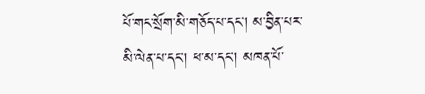པོ་གང་སྲོག་མི་གཅོད་པ་དང། མ་བྱིན་པར་མི་ལེན་པ་དང། ཕ་མ་དང། མཁན་པོ་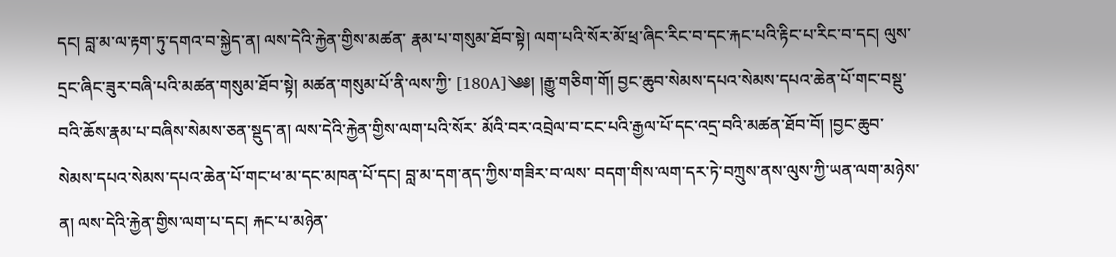དང། བླ་མ་ལ་རྟག་ཏུ་དགའ་བ་སྐྱེད་ན། ལས་དེའི་རྐྱེན་གྱིས་མཚན་ རྣམ་པ་གསུམ་ཐོབ་སྟེ། ལག་པའི་སོར་མོ་ཕྲ་ཞིང་རིང་བ་དང་རྐང་པའི་རྟིང་པ་རིང་བ་དང། ལུས་དྲང་ཞིང་ཟུར་བཞི་པའི་མཚན་གསུམ་ཐོབ་སྟེ། མཚན་གསུམ་པོ་ནི་ལས་ཀྱི་ [180A]༄༅། །རྒྱུ་གཅིག་གོ། བྱང་ཆུབ་སེམས་དཔའ་སེམས་དཔའ་ཆེན་པོ་གང་བསྡུ་བའི་ཆོས་རྣམ་པ་བཞིས་སེམས་ཅན་སྡུད་ན། ལས་དེའི་རྐྱེན་གྱིས་ལག་པའི་སོར་ མོའི་བར་འབྲེལ་བ་ངང་པའི་རྒྱལ་པོ་དང་འདྲ་བའི་མཚན་ཐོབ་བོ། །བྱང་ཆུབ་སེམས་དཔའ་སེམས་དཔའ་ཆེན་པོ་གང་ཕ་མ་དང་མཁན་པོ་དང། བླ་མ་དག་ནད་ཀྱིས་གཟིར་བ་ལས་ བདག་གིས་ལག་དར་ཏེ་བཀྲུས་ནས་ལུས་ཀྱི་ཡན་ལག་མཉེས་ན། ལས་དེའི་རྐྱེན་གྱིས་ལག་པ་དང། རྐང་པ་མཉེན་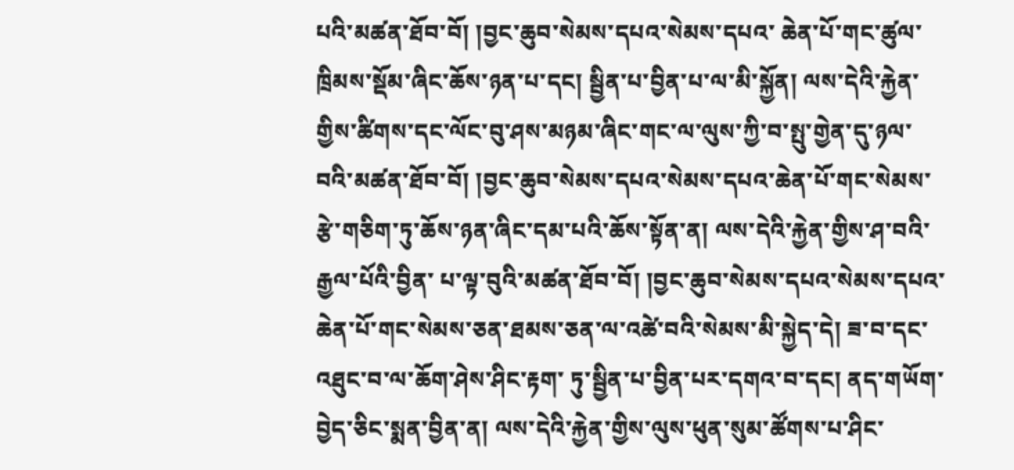པའི་མཚན་ཐོབ་བོ། །བྱང་ཆུབ་སེམས་དཔའ་སེམས་དཔའ་ ཆེན་པོ་གང་ཚུལ་ཁྲིམས་སྡོམ་ཞིང་ཆོས་ཉན་པ་དང། སྦྱིན་པ་བྱིན་པ་ལ་མི་སྐྱོན། ལས་དེའི་རྐྱེན་གྱིས་ཚིགས་དང་ལོང་བུ་ཤས་མཉམ་ཞིང་གང་ལ་ལུས་ཀྱི་བ་སྤུ་གྱེན་དུ་ཉལ་ བའི་མཚན་ཐོབ་བོ། །བྱང་ཆུབ་སེམས་དཔའ་སེམས་དཔའ་ཆེན་པོ་གང་སེམས་རྩེ་གཅིག་ཏུ་ཆོས་ཉན་ཞིང་དམ་པའི་ཆོས་སྟོན་ན། ལས་དེའི་རྐྱེན་གྱིས་ཤ་བའི་རྒྱལ་པོའི་བྱིན་ པ་ལྟ་བུའི་མཚན་ཐོབ་བོ། །བྱང་ཆུབ་སེམས་དཔའ་སེམས་དཔའ་ཆེན་པོ་གང་སེམས་ཅན་ཐམས་ཅན་ལ་འཚེ་བའི་སེམས་མི་སྐྱེད་དེ། ཟ་བ་དང་འཐུང་བ་ལ་ཆོག་ཤེས་ཤིང་རྟག་ ཏུ་སྦྱིན་པ་བྱིན་པར་དགའ་བ་དང། ནད་གཡོག་བྱེད་ཅིང་སྨན་བྱིན་ན། ལས་དེའི་རྐྱེན་གྱིས་ལུས་ཕུན་སུམ་ཚོགས་པ་ཤིང་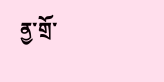ནྱ་གྲོ་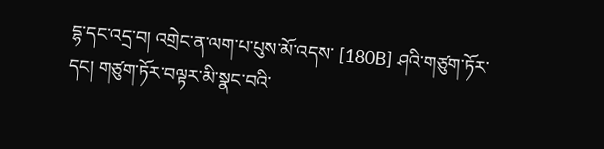དྷ་དང་འདྲ་བ། འགྲེང་ན་ལག་པ་པུས་མོ་འདས་ [180B] ཤའི་གཙུག་ཏོར་དང། གཙུག་ཏོར་བལྟར་མི་སྣང་བའི་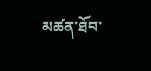མཚན་ཐོབ་